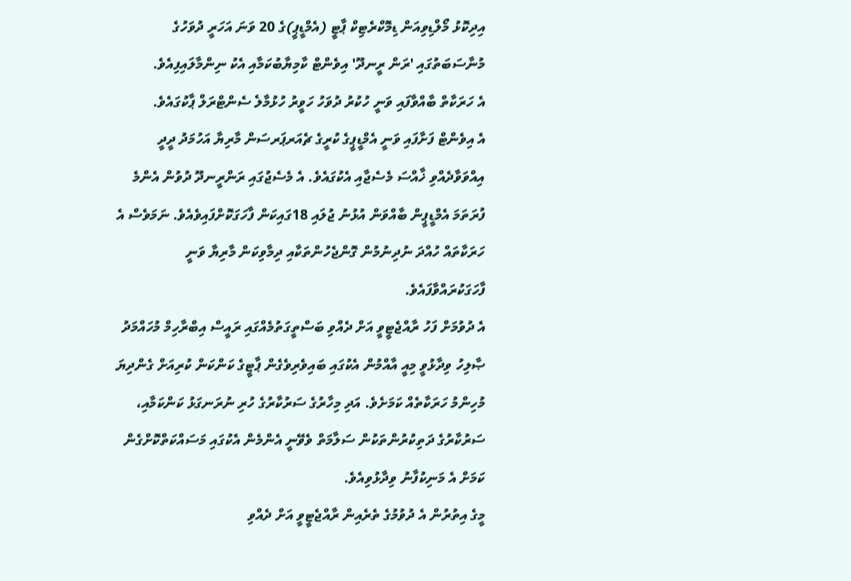އިދިކޮޅު މޯލްޑިވިއަން ޑިމޮކްރެޓިކް ޕާޓީ (އެމްޑީޕީ)ގެ 20 ވަނަ އަހަރީ ދުވަހުގެ މުނާސަބަތުގައި 'ރަން ރީނދޫ' އިވެންޓް ކާމިޔާބުކަމާއި އެކު ނިންމާލައިފިއެވެ.
އެ ހަރަކާތް ބާއްވާފައި ވަނީ ހުކުރު ދުވަހު ހަވީރު ހުޅުމާލެ ސެންޓްރަލް ޕާކުގައެވެ.
އެ އިވެންޓް ފަށާފައި ވަނީ އެމްޑީޕީގެ ކުރީގެ ޗެއަރޕަރސަން މާރިޔާ އަހުމަދު ދީދީ އިއްވަވާދެއްވި ޚާއްސަ މެސެޖާއި އެކުގައެވެ. އެ މެސެޖުގައި ރަންރީނދޫ ދުވުން އެންމެ ފުރަތަމަ އެމްޑީޕީން ބާއްވަން އުޅުނު ޖުލައި 18ގައިކަން ފާހަގަކޮށްފައިވެއެވެ. ނަމަވެސް އެ ހަރަކާތައް ހުއްދަ ނުދިނުމުން ގޮންޖެހުންތަކާއި ދިމާވިކަން މާރިޔާ ވަނީ ފާހަގަކުރައްވާފައެވެ.
އެ ދުވުމަށް ފަހު ރާއްޖެޓީވީ އަށް ދެއްވި ބަސްތީގަތުމެއްގައި ރައީސް އިބްރާހިމް މުހައްމަދު ޞާލިހު ވިދާޅުވީ މިއީ އާއްމުން އެކުގައި ބައިވެރިވެގެން ޕާޓީގެ ކަންކަން ކުރިއަށް ގެންދިޔަ މުހިންމު ހަރަކާތެއް ކަމަށެވެ. އަދި މިހާރުގެ ސަރުކާރުގެ ހުރި ނުރަނގަޅު ކަންކަމާއި، ސަރުކާރުގެ ދަތިކުރުންތަކުން ސަލާމަތް ވެވޭނީ އެންމެން އެކުގައި މަސައްކަތްކޮށްގެން ކަމަށް އެ މަނިކުފާނު ވިދާޅުވިއެވެ.
މީގެ އިތުރުން އެ ދުވުމުގެ ތެރެއިން ރާއްޖެޓީވީ އަށް ދެއްވި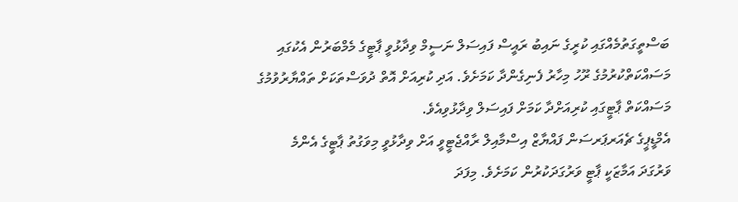ބަސްތީގަތުމެއްގައި ކުރީގެ ނައިބު ރައީސް ފައިސަލް ނަސީމް ވިދާޅުވީ ޕާޓީގެ މެމްބަރުން އެކުގައި މަސައްކަތްކުރުމުގެ ރޫހު މިހާރު ފެނިގެންދާ ކަމަށެވެ. އަދި ކުރިއަށް އޮތް ދުވަސްތަކަށް ތައްޔާރުވުމުގެ މަސައްކަތް ޕާޓީގައި ކުރިއަށްދާ ކަމަށް ފައިސަލް ވިދާޅުވިއެވެ.
އެމްޑީޕީގެ ޗެއަރޕަރސަން ފައްޔާޒް އިސްމާއިލް ރާއްޖެޓީވީ އަށް ވިދާޅުވީ މިވަގުތު ޕާޓީގެ އެންމެ ވަރުގަދަ އަމާޒަކީ ޕާޓީ ވަރުގަދަކުރުން ކަމަށެވެ. މިފަދަ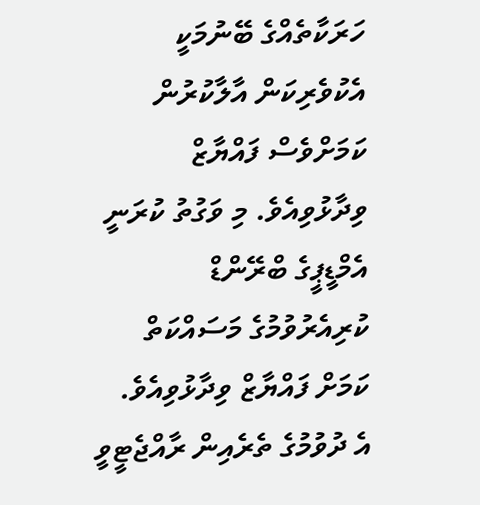ހަރަކާތެއްގެ ބޭނުމަކީ އެކުވެރިކަން އާލާކުރުން ކަމަށްވެސް ފައްޔާޒް ވިދާޅުވިއެވެ. މި ވަގުތު ކުރަނީ އެމްޑީޕީގެ ބްރޭންޑް ކުރިއެރުވުމުގެ މަސައްކަތް ކަމަށް ފައްޔާޒް ވިދާޅުވިއެވެ.
އެ ދުވުމުގެ ތެރެއިން ރާއްޖެޓީވީ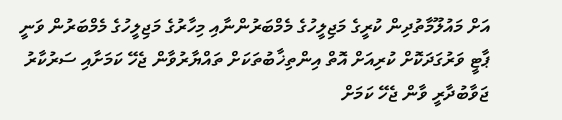އަށް މައުލޫމާތުދިން ކުރީގެ މަޖިލީހުގެ މެމްބަރުންނާއި މިހާރުގެ މަޖިލީހުގެ މެމްބަރުން ވަނީ ޕާޓީ ވަރުގަދަކޮށް ކުރިއަށް އޮތް އިންތިޚާބުތަކަށް ތައްޔާރުވާން ޖެހޭ ކަމަށާއި ސަރުކާރު ޖަވާބުދާރީ ވާން ޖެހޭ ކަމަށް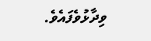ވިދާޅުވެފައެވެ.